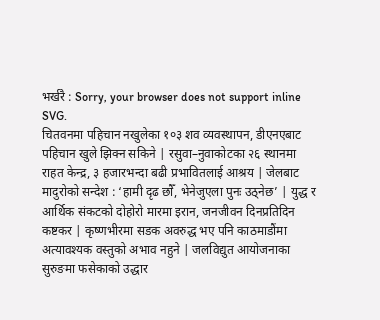भर्खरै : Sorry, your browser does not support inline SVG.
चितवनमा पहिचान नखुलेका १०३ शव व्यवस्थापन, डीएनएबाट पहिचान खुले झिक्न सकिने | रसुवा–नुवाकोटका २६ स्थानमा राहत केन्द्र, ३ हजारभन्दा बढी प्रभावितलाई आश्रय | जेलबाट मादुरोको सन्देश : ‘हामी दृढ छौँ, भेनेजुएला पुनः उठ्नेछ’ | युद्ध र आर्थिक संकटको दोहोरो मारमा इरान, जनजीवन दिनप्रतिदिन कष्टकर | कृष्णभीरमा सडक अवरुद्ध भए पनि काठमाडौंमा अत्यावश्यक वस्तुको अभाव नहुने | जलविद्युत आयोजनाका सुरुङमा फसेकाको उद्धार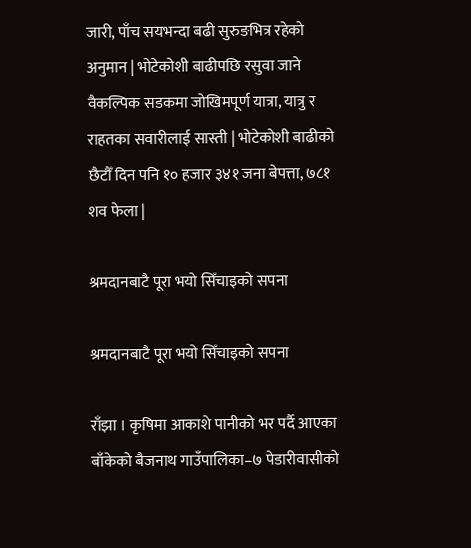जारी, पाँच सयभन्दा बढी सुरुङभित्र रहेको अनुमान | भोटेकोशी बाढीपछि रसुवा जाने वैकल्पिक सडकमा जोखिमपूर्ण यात्रा, यात्रु र राहतका सवारीलाई सास्ती | भोटेकोशी बाढीको छैटौँ दिन पनि १० हजार ३४१ जना बेपत्ता, ७८१ शव फेला |

श्रमदानबाटै पूरा भयो सिँचाइको सपना

श्रमदानबाटै पूरा भयो सिँचाइको सपना

राँझा । कृषिमा आकाशे पानीको भर पर्दै आएका बाँकेको बैजनाथ गाउँपालिका–७ पेडारीवासीको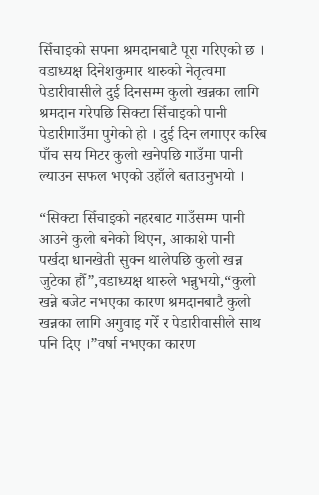सिँचाइको सपना श्रमदानबाटै पूरा गरिएको छ । वडाध्यक्ष दिनेशकुमार थारुको नेतृत्वमा पेडारीवासीले दुई दिनसम्म कुलो खन्नका लागि श्रमदान गरेपछि सिक्टा सिँचाइको पानी पेडारीगाउँमा पुगेको हो । दुई दिन लगाएर करिब पाँच सय मिटर कुलो खनेपछि गाउँमा पानी ल्याउन सफल भएको उहाँले बताउनुभयो ।

“सिक्टा सिँचाइको नहरबाट गाउँसम्म पानी आउने कुलो बनेको थिएन, आकाशे पानी पर्खदा धानखेती सुक्न थालेपछि कुलो खन्न जुटेका हौँ”,वडाध्यक्ष थारुले भन्नुभयो,“कुलो खन्ने बजेट नभएका कारण श्रमदानबाटै कुलो खन्नका लागि अगुवाइ गरेँ र पेडारीवासीले साथ पनि दिए ।”वर्षा नभएका कारण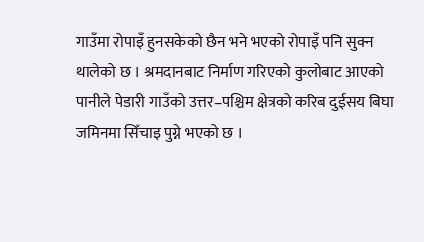गाउँमा रोपाइँ हुनसकेको छैन भने भएको रोपाइँ पनि सुक्न थालेको छ । श्रमदानबाट निर्माण गरिएको कुलोबाट आएको पानीले पेडारी गाउँको उत्तर–पश्चिम क्षेत्रको करिब दुईसय बिघा जमिनमा सिँचाइ पुग्ने भएको छ ।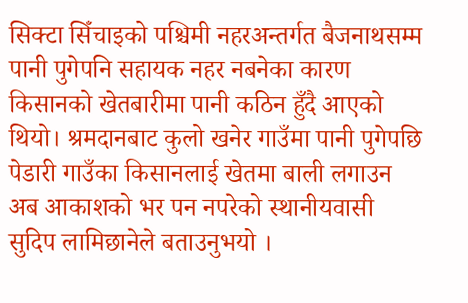सिक्टा सिँचाइको पश्चिमी नहरअन्तर्गत बैजनाथसम्म पानी पुगेपनि सहायक नहर नबनेका कारण किसानको खेतबारीमा पानी कठिन हुँदै आएको थियो। श्रमदानबाट कुलो खनेर गाउँमा पानी पुगेपछि पेडारी गाउँका किसानलाई खेतमा बाली लगाउन अब आकाशको भर पन नपरेको स्थानीयवासी सुदिप लामिछानेले बताउनुभयो ।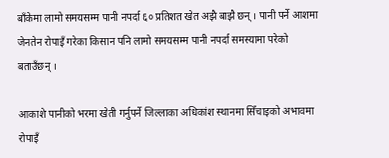बाँकेमा लामो समयसम्म पानी नपर्दा ६० प्रतिशत खेत अझै बाझै छन् । पानी पर्ने आशमा जेनतेन रोपाइँ गरेका किसान पनि लामो समयसम्म पानी नपर्दा समस्यामा परेको बताउँछन् ।

आकाशे पानीको भरमा खेती गर्नुपर्ने जिल्लाका अधिकांश स्थानमा सिँचाइको अभावमा रोपाइँ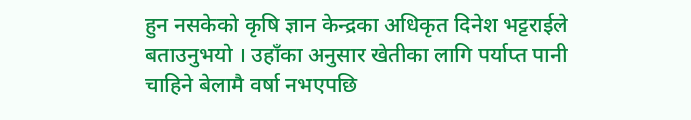हुन नसकेको कृषि ज्ञान केन्द्रका अधिकृत दिनेश भट्टराईले बताउनुभयो । उहाँका अनुसार खेतीका लागि पर्याप्त पानी चाहिने बेलामै वर्षा नभएपछि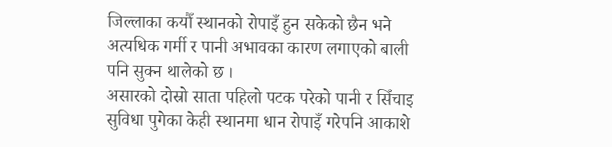जिल्लाका कयौँ स्थानको रोपाइँ हुन सकेको छैन भने अत्यधिक गर्मी र पानी अभावका कारण लगाएको बाली पनि सुक्न थालेको छ ।
असारको दोस्रो साता पहिलो पटक परेको पानी र सिँचाइ सुविधा पुगेका केही स्थानमा धान रोपाइँ गरेपनि आकाशे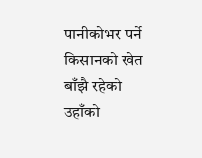पानीकोभर पर्ने किसानको खेत बाँझै रहेको उहाँको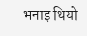भनाइ थियो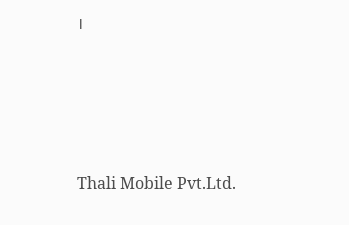।




Thali Mobile Pvt.Ltd.